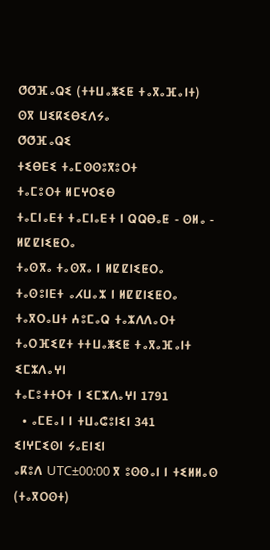ⵚⵚⴼⴰⵕⵉ (ⵜⵜⵡⴰⵥⵉⵟ ⵜⴰⴳⴰⴼⴰⵏⵜ)
ⵙⴳ ⵡⵉⴽⵉⴱⵉⴷⵢⴰ
ⵚⵚⴼⴰⵕⵉ
ⵜⵉⴱⴹⵉ ⵜⴰⵎⵙⵙⵓⴳⵓⵔⵜ
ⵜⴰⵎⵓⵔⵜ ⵍⵎⵖⵔⵉⴱ
ⵜⴰⵎⵏⴰⴹⵜ ⵜⴰⵎⵏⴰⴹⵜ ⵏ ⵕⵕⴱⴰⵟ - ⵙⵍⴰ - ⵍⵇⵇⵏⵉⵟⵔⴰ
ⵜⴰⵙⴳⴰ ⵜⴰⵙⴳⴰ ⵏ ⵍⵇⵇⵏⵉⵟⵔⴰ
ⵜⴰⵙⵓⵏⴹⵜ ⴰⵃⵡⴰⵣ ⵏ ⵍⵇⵇⵏⵉⵟⵔⴰ
ⵜⴰⴳⵔⴰⵡⵜ ⵄⵓⵎⴰⵕ ⵜⴰⵣⴷⴷⴰⵔⵜ
ⵜⴰⵔⴼⵉⵇⵜ ⵜⵜⵡⴰⵥⵉⵟ ⵜⴰⴳⴰⴼⴰⵏⵜ
ⵉⵎⵣⴷⴰⵖⵏ
ⵜⴰⵎⵓⵜⵜⵔⵜ ⵏ ⵉⵎⵣⴷⴰⵖⵏ 1791
  • ⴰⵎⴹⴰⵏ ⵏ ⵜⵡⴰⵛⵓⵏⵉⵏ 341
ⵉⵏⵖⵎⵉⵙⵏ ⵢⴰⴹⵏⵉⵏ
ⴰⴽⵓⴷ UTC±00:00 ⴳ ⵓⵙⵙⴰⵏ ⵏ ⵜⵉⵍⵍⴰⵙ (ⵜⴰⴳⵔⵙⵜ)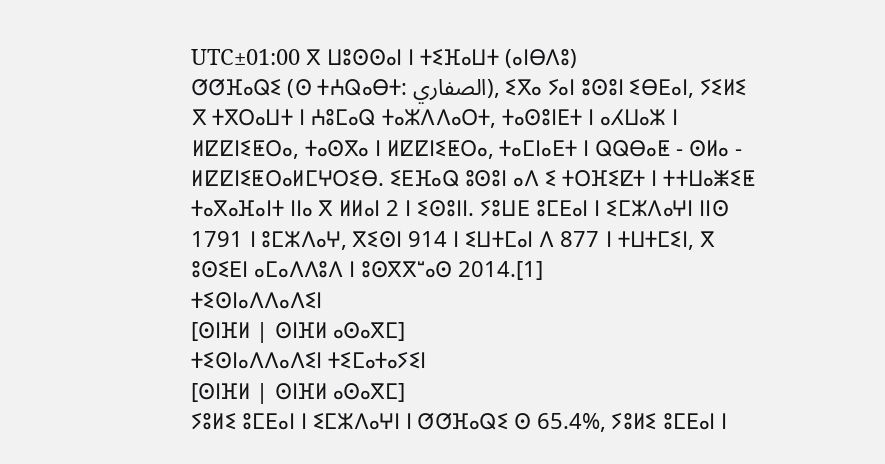UTC±01:00 ⴳ ⵡⵓⵙⵙⴰⵏ ⵏ ⵜⵉⴼⴰⵡⵜ (ⴰⵏⴱⴷⵓ)
ⵚⵚⴼⴰⵕⵉ (ⵙ ⵜⵄⵕⴰⴱⵜ: الصفاري), ⵉⴳⴰ ⵢⴰⵏ ⵓⵙⵓⵏ ⵉⴱⴹⴰⵏ, ⵢⵉⵍⵉ ⴳ ⵜⴳⵔⴰⵡⵜ ⵏ ⵄⵓⵎⴰⵕ ⵜⴰⵣⴷⴷⴰⵔⵜ, ⵜⴰⵙⵓⵏⴹⵜ ⵏ ⴰⵃⵡⴰⵣ ⵏ ⵍⵇⵇⵏⵉⵟⵔⴰ, ⵜⴰⵙⴳⴰ ⵏ ⵍⵇⵇⵏⵉⵟⵔⴰ, ⵜⴰⵎⵏⴰⴹⵜ ⵏ ⵕⵕⴱⴰⵟ - ⵙⵍⴰ - ⵍⵇⵇⵏⵉⵟⵔⴰⵍⵎⵖⵔⵉⴱ. ⵉⴹⴼⴰⵕ ⵓⵙⵓⵏ ⴰⴷ ⵉ ⵜⵔⴼⵉⵇⵜ ⵏ ⵜⵜⵡⴰⵥⵉⵟ ⵜⴰⴳⴰⴼⴰⵏⵜ ⵏⵏⴰ ⴳ ⵍⵍⴰⵏ 2 ⵏ ⵉⵙⵓⵏⵏ. ⵢⵓⵡⴹ ⵓⵎⴹⴰⵏ ⵏ ⵉⵎⵣⴷⴰⵖⵏ ⵏⵏⵙ 1791 ⵏ ⵓⵎⵣⴷⴰⵖ, ⴳⵉⵙⵏ 914 ⵏ ⵉⵡⵜⵎⴰⵏ ⴷ 877 ⵏ ⵜⵡⵜⵎⵉⵏ, ⴳ ⵓⵙⵉⴹⵏ ⴰⵎⴰⴷⴷⵓⴷ ⵏ ⵓⵙⴳⴳⵯⴰⵙ 2014.[1]
ⵜⵉⵙⵏⴰⴷⴷⴰⴷⵉⵏ
[ⵙⵏⴼⵍ | ⵙⵏⴼⵍ ⴰⵙⴰⴳⵎ]
ⵜⵉⵙⵏⴰⴷⴷⴰⴷⵉⵏ ⵜⵉⵎⴰⵜⴰⵢⵉⵏ
[ⵙⵏⴼⵍ | ⵙⵏⴼⵍ ⴰⵙⴰⴳⵎ]
ⵢⵓⵍⵉ ⵓⵎⴹⴰⵏ ⵏ ⵉⵎⵣⴷⴰⵖⵏ ⵏ ⵚⵚⴼⴰⵕⵉ ⵙ 65.4%, ⵢⵓⵍⵉ ⵓⵎⴹⴰⵏ ⵏ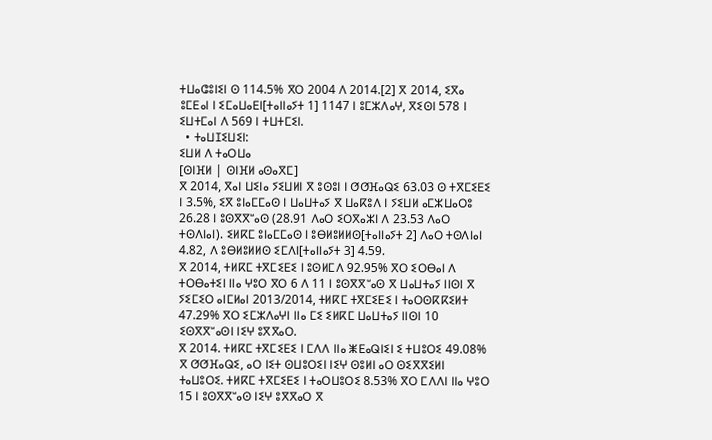ⵜⵡⴰⵛⵓⵏⵉⵏ ⵙ 114.5% ⴳⵔ 2004 ⴷ 2014.[2] ⴳ 2014, ⵉⴳⴰ ⵓⵎⴹⴰⵏ ⵏ ⵉⵎⴰⵡⴰⴹⵏ[ⵜⴰⵏⵏⴰⵢⵜ 1] 1147 ⵏ ⵓⵎⵣⴷⴰⵖ, ⴳⵉⵙⵏ 578 ⵏ ⵉⵡⵜⵎⴰⵏ ⴷ 569 ⵏ ⵜⵡⵜⵎⵉⵏ.
  • ⵜⴰⵡⵊⵉⵡⵉⵏ:
ⵉⵡⵍ ⴷ ⵜⴰⵔⵡⴰ
[ⵙⵏⴼⵍ | ⵙⵏⴼⵍ ⴰⵙⴰⴳⵎ]
ⴳ 2014, ⴳⴰⵏ ⵡⵉⵏⴰ ⵢⵉⵡⵍⵏ ⴳ ⵓⵙⵓⵏ ⵏ ⵚⵚⴼⴰⵕⵉ 63.03 ⵙ ⵜⴳⵎⵉⴹⵉ ⵏ 3.5%, ⵉⴳ ⵓⵏⴰⵎⵎⴰⵙ ⵏ ⵡⴰⵡⵜⴰⵢ ⴳ ⵡⴰⴽⵓⴷ ⵏ ⵢⵉⵡⵍ ⴰⵎⵣⵡⴰⵔⵓ 26.28 ⵏ ⵓⵙⴳⴳⵯⴰⵙ (28.91 ⴷⴰⵔ ⵉⵔⴳⴰⵣⵏ ⴷ 23.53 ⴷⴰⵔ ⵜⵙⴷⵏⴰⵏ). ⵉⵍⴽⵎ ⵓⵏⴰⵎⵎⴰⵙ ⵏ ⵓⴱⵍⵓⵍⵍⵙ[ⵜⴰⵏⵏⴰⵢⵜ 2] ⴷⴰⵔ ⵜⵙⴷⵏⴰⵏ 4.82, ⴷ ⵓⴱⵍⵓⵍⵍⵙ ⵉⵎⴷⵏ[ⵜⴰⵏⵏⴰⵢⵜ 3] 4.59.
ⴳ 2014, ⵜⵍⴽⵎ ⵜⴳⵎⵉⴹⵉ ⵏ ⵓⵙⵍⵎⴷ 92.95% ⴳⵔ ⵉⵔⴱⴰⵏ ⴷ ⵜⵔⴱⴰⵜⵉⵏ ⵏⵏⴰ ⵖⵓⵔ ⴳⵔ 6 ⴷ 11 ⵏ ⵓⵙⴳⴳⵯⴰⵙ ⴳ ⵡⴰⵡⵜⴰⵢ ⵏⵏⵙⵏ ⴳ ⵢⵉⵎⵉⵔ ⴰⵏⵎⵍⴰⵏ 2013/2014, ⵜⵍⴽⵎ ⵜⴳⵎⵉⴹⵉ ⵏ ⵜⴰⵔⵙⴽⴽⵉⵍⵜ 47.29% ⴳⵔ ⵉⵎⵣⴷⴰⵖⵏ ⵏⵏⴰ ⵎⵉ ⵉⵍⴽⵎ ⵡⴰⵡⵜⴰⵢ ⵏⵏⵙⵏ 10 ⵉⵙⴳⴳⵯⴰⵙⵏ ⵏⵉⵖ ⵓⴳⴳⴰⵔ.
ⴳ 2014. ⵜⵍⴽⵎ ⵜⴳⵎⵉⴹⵉ ⵏ ⵎⴷⴷ ⵏⵏⴰ ⵥⴹⴰⵕⵏⵉⵏ ⵉ ⵜⵡⵓⵔⵉ 49.08% ⴳ ⵚⵚⴼⴰⵕⵉ, ⴰⵔ ⵏⵉⵜ ⵙⵡⵓⵔⵉⵏ ⵏⵉⵖ ⵙⵓⵍⵏ ⴰⵔ ⵙⵉⴳⴳⵉⵍⵏ ⵜⴰⵡⵓⵔⵉ. ⵜⵍⴽⵎ ⵜⴳⵎⵉⴹⵉ ⵏ ⵜⴰⵔⵡⵓⵔⵉ 8.53% ⴳⵔ ⵎⴷⴷⵏ ⵏⵏⴰ ⵖⵓⵔ 15 ⵏ ⵓⵙⴳⴳⵯⴰⵙ ⵏⵉⵖ ⵓⴳⴳⴰⵔ ⴳ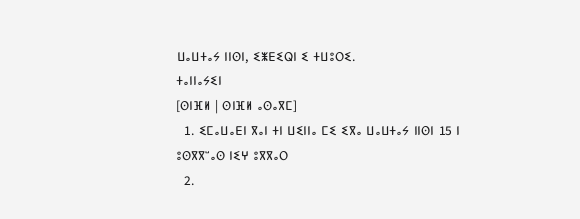ⵡⴰⵡⵜⴰⵢ ⵏⵏⵙⵏ, ⵉⵥⴹⵉⵕⵏ ⵉ ⵜⵡⵓⵔⵉ.
ⵜⴰⵏⵏⴰⵢⵉⵏ
[ⵙⵏⴼⵍ | ⵙⵏⴼⵍ ⴰⵙⴰⴳⵎ]
  1. ⵉⵎⴰⵡⴰⴹⵏ ⴳⴰⵏ ⵜⵏ ⵡⵉⵏⵏⴰ ⵎⵉ ⵉⴳⴰ ⵡⴰⵡⵜⴰⵢ ⵏⵏⵙⵏ 15 ⵏ ⵓⵙⴳⴳⵯⴰⵙ ⵏⵉⵖ ⵓⴳⴳⴰⵔ
  2.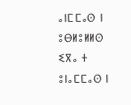ⴰⵏⵎⵎⴰⵙ ⵏ ⵓⴱⵍⵓⵍⵍⵙ ⵉⴳⴰ ⵜ ⵓⵏⴰⵎⵎⴰⵙ ⵏ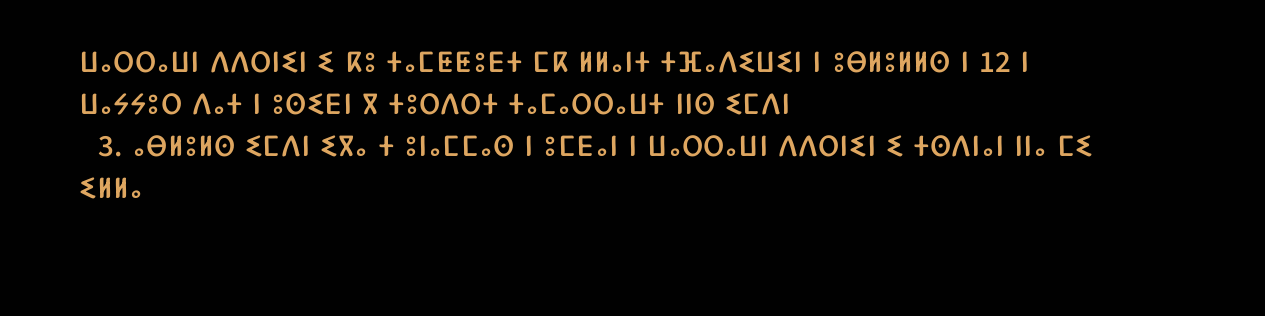ⵡⴰⵔⵔⴰⵡⵏ ⴷⴷⵔⵏⵉⵏ ⵉ ⴽⵓ ⵜⴰⵎⵟⵟⵓⴹⵜ ⵎⴽ ⵍⵍⴰⵏⵜ ⵜⴼⴰⴷⵉⵡⵉⵏ ⵏ ⵓⴱⵍⵓⵍⵍⵙ ⵏ 12 ⵏ ⵡⴰⵢⵢⵓⵔ ⴷⴰⵜ ⵏ ⵓⵙⵉⴹⵏ ⴳ ⵜⵓⵔⴷⵔⵜ ⵜⴰⵎⴰⵔⵔⴰⵡⵜ ⵏⵏⵙ ⵉⵎⴷⵏ
  3. ⴰⴱⵍⵓⵍⵙ ⵉⵎⴷⵏ ⵉⴳⴰ ⵜ ⵓⵏⴰⵎⵎⴰⵙ ⵏ ⵓⵎⴹⴰⵏ ⵏ ⵡⴰⵔⵔⴰⵡⵏ ⴷⴷⵔⵏⵉⵏ ⵉ ⵜⵙⴷⵏⴰⵏ ⵏⵏⴰ ⵎⵉ ⵉⵍⵍⴰ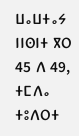ⵡⴰⵡⵜⴰⵢ ⵏⵏⵙⵏⵜ ⴳⵔ 45 ⴷ 49, ⵜⵎⴷⴰ ⵜⵓⴷⵔⵜ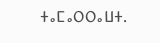ⵜⴰⵎⴰⵔⵔⴰⵡⵜ.